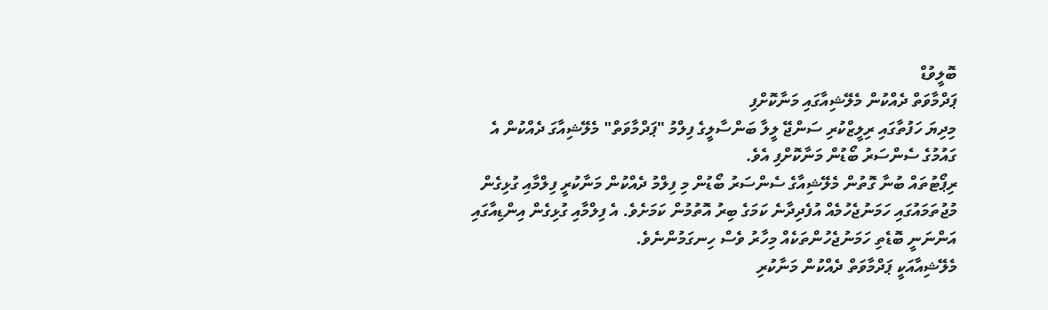ބޮލީވުޑް
ޕަދްމާވަތް ދެއްކުން މެލޭޝިއާގައި މަނާކޮށްފި
މިދިޔަ ހަފުތާގައި ރިލީޒްކުރި ސަންޖޭ ލީލާ ބަންސާލީގެ ފިލްމު "ޕަދްމާވަތް" މެލޭޝިއާގަ ދެއްކުން އެ ގައުމުގެ ސެންސަރު ބޯޑުން މަނާކޮށްފި އެވެ.
ރިޕޯޓުތައް ބުނާ ގޮތުން މެލޭޝިއާގެ ސެންސަރު ބޯޑުން މި ފިލްމު ދެއްކުން މަނާކުރީ ފިލްމާއި ގުޅިގެން މުޖުތަމައުގައި ހަމަނުޖެހުމެއް އުފެދިދާނެ ކަމަގެ ބިރު އޮތުމުން ކަމަށެވެ. އެ ފިލްމާއި ގުޅިގެން އިންޑިއާގައި އަންނަނީ ބޮޑެތި ހަމަނުޖެހުންތަކެއް މިހާރު ވެސް ހިނގަމުންނެވެ.
މެލޭޝިއާއަކީ ޕަދްމާވަތް ދެއްކުން މަނާކުރި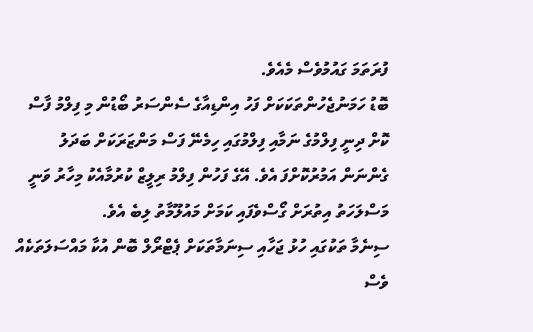ފުރަތަމަ ގައުމުވެސް މެއެވެ.
ބޮޑު ހަމަނުޖެހުންތަކަކަށް ފަހު އިންޑިއާގެ ސެންސަރު ބޯޑުން މި ފިލްމު ފާސް ކޮށް ދިނީ ފިލްމުގެ ނަމާއި ފިލްމުގައި ހިމެނޭ ފަސް މަންޒަރަކަށް ބަދަލު ގެންނަން އަމުރުކޮށްފަ އެވެ. އޭގެ ފަހުން ފިލްމު ރިލީޒް ކުރުމާއެކު މިހާރު ވަނީ މަސްލަހަތު އިތުރަށް ގޯސްވެފައި ކަމަށް މައުލޫމާތު ލިބެ އެވެ.
ސިނެމާ ތަކުގައި ހުޅު ޖަހާއި ސިނަމާތަކަށް ޕެޓްރޯލް ބޮން އުކާ މައްސަލަތަކެއް ވެސް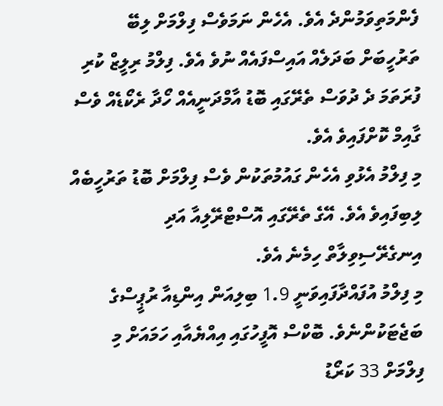ފެންމަތިވަމުންދެ އެވެ. އެހެން ނަމަވެސް ފިލްމަށް ލިބޭ ތަރުހީބަށް ބަދަލެއް އައިސްފައެއް ނުވެ އެވެ. ފިލްމު ރިލީޒް ކުރި ފުރަތަމަ ދެ ދުވަސް ތެރޭގައި ބޮޑު އާމްދަނީއެއް ހޯދާ ރެކޯޑެއް ވެސް ގާއިމް ކޮށްފައިވެ އެވެ.
މި ފިލްމު އެޅުވި އެހެން ގައުމުތަކުން ވެސް ފިލްމަށް ބޮޑު ތަރުހީބެއް ލިބިފައިވެ އެވެ. އޭގެ ތެރޭގައި އޮސްޓްރޭލިއާ އަދި އިނގެރޭސިވިލާތް ހިމެނެ އެވެ.
މި ފިލްމު އުފައްދާފައިވަނީ 1.9 ބިލިއަން އިންޑިއާ ރުޕީސްގެ ބަޖެޓަކުންނެވެ. ބޮކްސް އޮފީހުގައި އިއްޔެއާއި ހަމައަށް މި ފިލްމަށް 33 ކަރޯޑު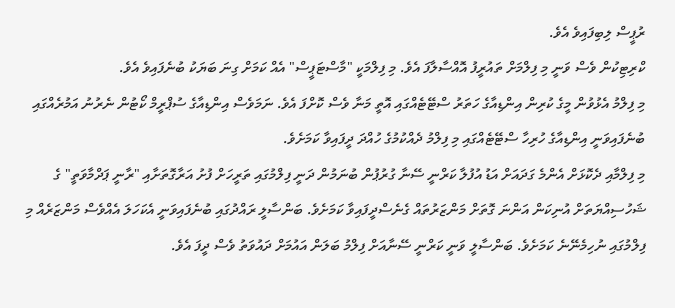ރުޕީސް ލިބިފައިވެ އެވެ.
ކްރިޓިކުން ވެސް ވަނީ މި ފިލްމަށް ތައުރީފު އޮއްސާލާފަ އެވެ. މި ފިލްމަކީ "މާސްޓަޕީސް" އެއް ކަމަށް ގިނަ ބަޔަކު ބުނެފައިވެ އެވެ.
މި ފިލްމު އެޅުވުން މީގެ ކުރިން އިންޑިއާގެ ހަތަރު ސްޓޭޓެއްގައި އޮތީ މަނާ ވެސް ކޮށްފަ އެވެ. ނަމަވެސް އިންޑިއާގެ ސުޕްރީމް ކޯޓުން ނެރުނު އަމުރެއްގައި ބުނެފައިވަނީ އިންޑިއާގެ ހުރިހާ ސްޓޭޓެއްގައި މި ފިލްމު ދެއްކުމުގެ ހުއްދަ ދީފައިވާ ކަމަށެވެ.
މި ފިލްމާއި ދެކޮޅަށް އެންމެ ގަދައަށް އަޑު އުފުލާ ކަރްނީ ސޭނާ ގުރުޕުން ބުނަމުން ދަނީ ފިލްމުގައި ތަރީހަށް ފުށު އަރާގޮތަށާއި "ރާނީ ޕަދްމާވަތީ" ގެ ޝަހުސިއްޔަތަށް އުނިކަން އަންނަ ގޮތަށް މަންޒަރުތައް ގެނެސްދީފައިވާ ކަމަށެވެ. ބަންސާލީ ރައްދުގައި ބުނެފައިވަނީ އެކަހަލަ އެއްވެސް މަންޒަރެއް މި ފިލްމުގައި ނުހިމެނޭނެ ކަމަށެވެ. ބަންސާލީ ވަނީ ކަރްނީ ސޭނާއަށް ފިލްމު ބަލަން އައުމަށް ދައުވަތު ވެސް ދީފަ އެވެ.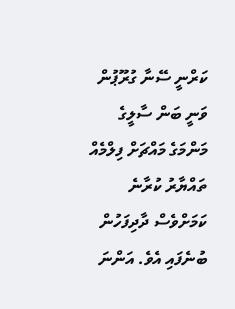ކަރްނީ ސޭނާ ގުރޫޕުން ވަނީ ބަން ސާލީގެ މަންމަގެ މައްޗަށް ފިލްމެއް ތައްޔާރު ކުރާނެ ކަމަށްވެސް ދާދިފަހުން ބުނެފައި އެވެ. އަންނަ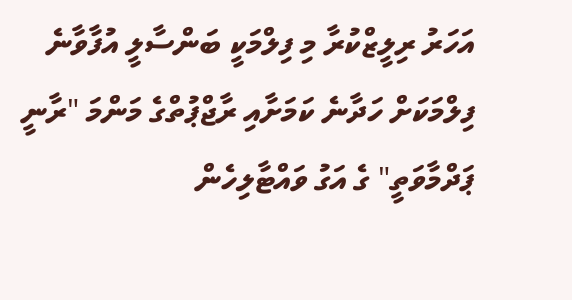އަހަރު ރިލީޒްކުރާ މި ފިލްމަކީ ބަންސާލީ އުފާވާނެ ފިލްމަކަށް ހަދާނެ ކަމަށާއި ރާޖްޕުތްގެ މަންމަ "ރާނީ ޕަދްމާވަތީ" ގެ އަގު ވައްޓާލިހެން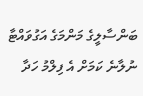ބަންސާލީގެ މަންމަގެ އަގުވައްޓާ ނުލާނެ ކަމަށް އެ ފިލްމު ހަދާ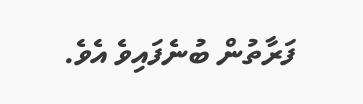ފަރާތުން ބުނެފައިވެ އެވެ.